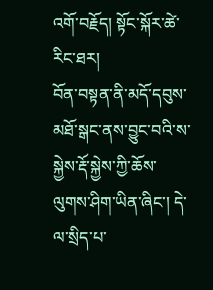འགོ་བརྗོད། སྟོང་སྐོར་ཚེ་རིང་ཐར།
བོན་བསྟན་ནི་མདོ་དབུས་མཐོ་སྒང་ནས་བྱུང་བའི་ས་སྐྱེས་རྡོ་སྐྱེས་ཀྱི་ཆོས་ལུགས་ཤིག་ཡིན་ཞིང་། དེ་ལ་སྲིད་པ་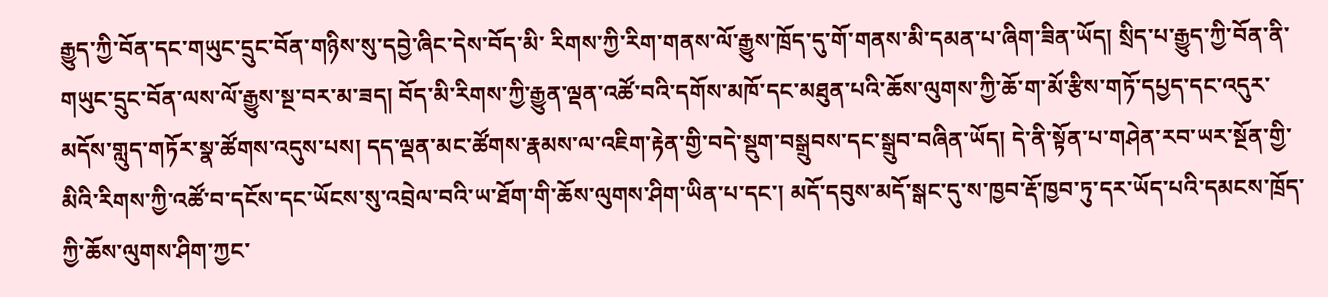རྒྱུད་ཀྱི་བོན་དང་གཡུང་དྲུང་བོན་གཉིས་སུ་དབྱེ་ཞིང་དེས་བོད་མི་ རིགས་ཀྱི་རིག་གནས་ལོ་རྒྱུས་ཁྲོད་དུ་གོ་གནས་མི་དམན་པ་ཞིག་ཟིན་ཡོད། སྲིད་པ་རྒྱུད་ཀྱི་བོན་ནི་གཡུང་དྲུང་བོན་ལས་ལོ་རྒྱུས་སྔ་བར་མ་ཟད། བོད་མི་རིགས་ཀྱི་རྒྱུན་ལྡན་འཚོ་བའི་དགོས་མཁོ་དང་མཐུན་པའི་ཆོས་ལུགས་ཀྱི་ཆོ་ག་མོ་རྩིས་གཏོ་དཔྱད་དང་འདུར་མདོས་གླུད་གཏོར་སྣ་ཚོགས་འདུས་པས། དད་ལྡན་མང་ཚོགས་རྣམས་ལ་འཇིག་རྟེན་གྱི་བདེ་སྡུག་བསྒྲུབས་དང་སྒྲུབ་བཞིན་ཡོད། དེ་ནི་སྟོན་པ་གཤེན་རབ་ཡར་སྔོན་གྱི་མིའི་རིགས་ཀྱི་འཚོ་བ་དངོས་དང་ཡོངས་སུ་འབྲེལ་བའི་ཡ་ཐོག་གི་ཆོས་ལུགས་ཤིག་ཡིན་པ་དང་། མདོ་དབུས་མདོ་སྒང་དུ་ས་ཁྱབ་རྡོ་ཁྱབ་ཏུ་དར་ཡོད་པའི་དམངས་ཁྲོད་ཀྱི་ཆོས་ལུགས་ཤིག་ཀྱང་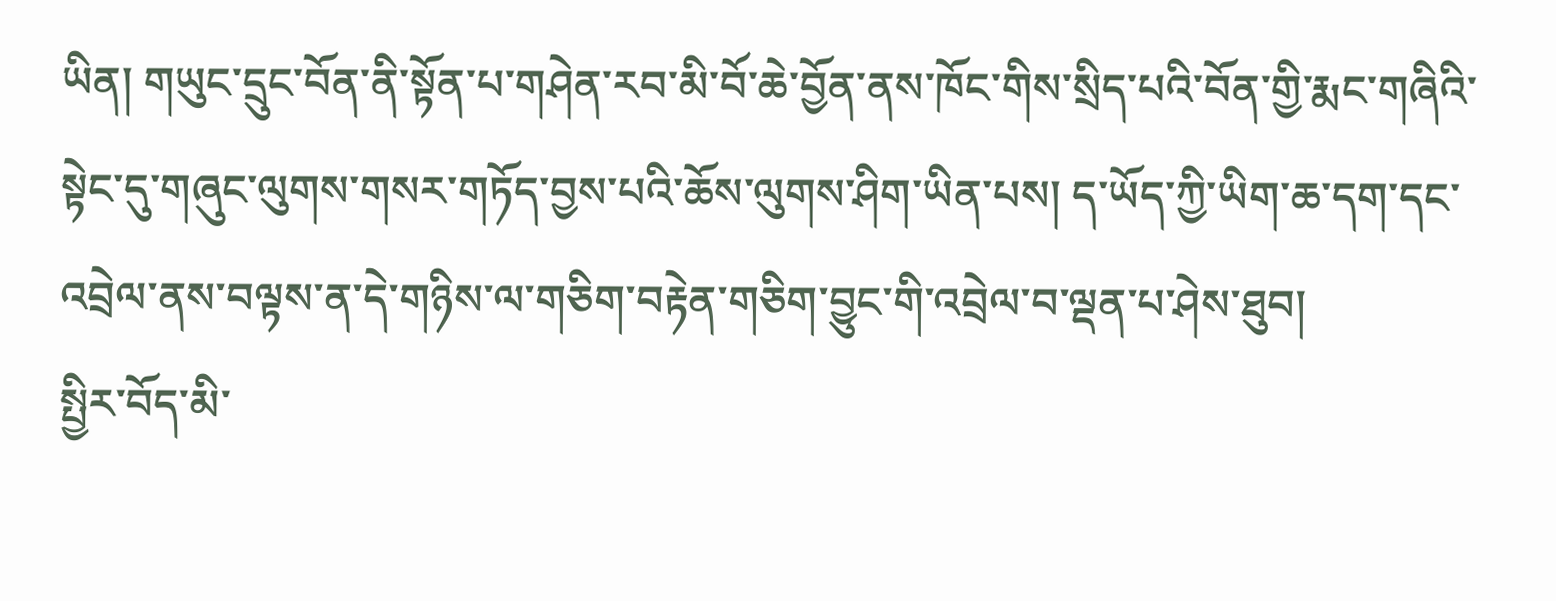ཡིན། གཡུང་དྲུང་བོན་ནི་སྟོན་པ་གཤེན་རབ་མི་བོ་ཆེ་བྱོན་ནས་ཁོང་གིས་སྲིད་པའི་བོན་གྱི་རྨང་གཞིའི་སྟེང་དུ་གཞུང་ལུགས་གསར་གཏོད་བྱས་པའི་ཆོས་ལུགས་ཤིག་ཡིན་པས། ད་ཡོད་ཀྱི་ཡིག་ཆ་དག་དང་འབྲེལ་ནས་བལྟས་ན་དེ་གཉིས་ལ་གཅིག་བརྟེན་གཅིག་བྱུང་གི་འབྲེལ་བ་ལྡན་པ་ཤེས་ཐུབ།
སྤྱིར་བོད་མི་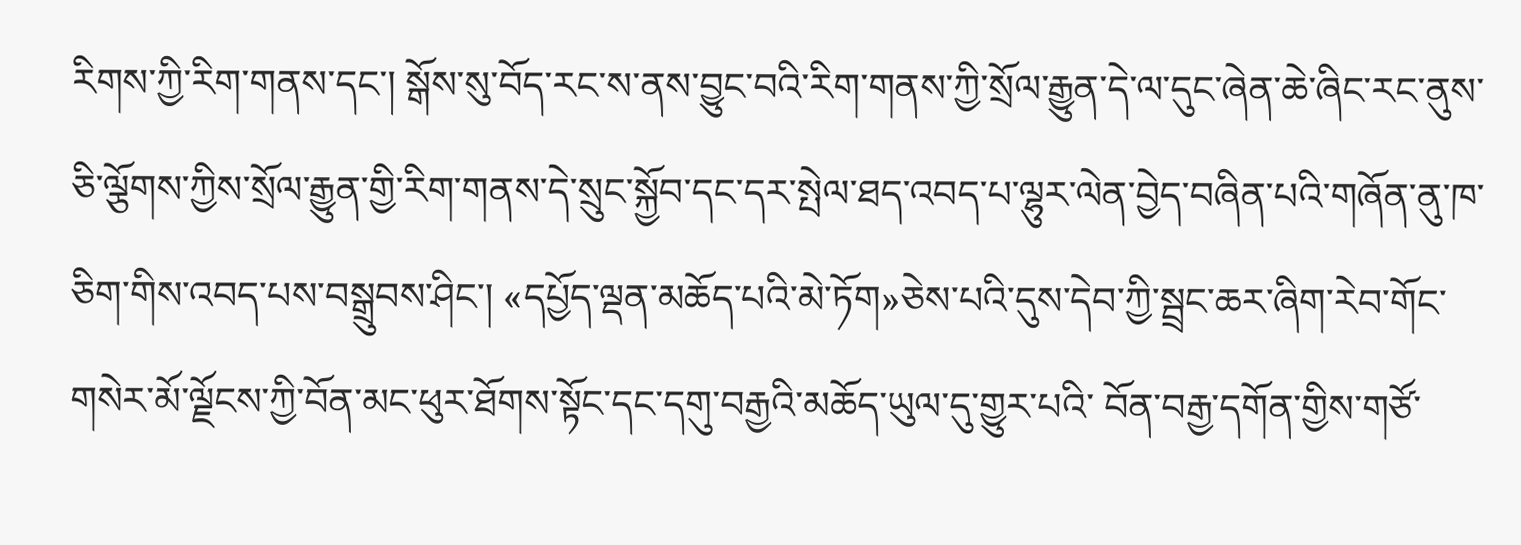རིགས་ཀྱི་རིག་གནས་དང་། སྒོས་སུ་བོད་རང་ས་ནས་བྱུང་བའི་རིག་གནས་ཀྱི་སྲོལ་རྒྱུན་དེ་ལ་དུང་ཞེན་ཆེ་ཞིང་རང་ནུས་ཅི་ལྕོགས་ཀྱིས་སྲོལ་རྒྱུན་གྱི་རིག་གནས་དེ་སྲུང་སྐྱོབ་དང་དར་སྤེལ་ཐད་འབད་པ་ལྷུར་ལེན་བྱེད་བཞིན་པའི་གཞོན་ནུ་ཁ་ཅིག་གིས་འབད་པས་བསྒྲུབས་ཤིང་། «དཔྱོད་ལྡན་མཆོད་པའི་མེ་ཏོག»ཅེས་པའི་དུས་དེབ་ཀྱི་སྦྲང་ཆར་ཞིག་རེབ་གོང་གསེར་མོ་ལྗོངས་ཀྱི་བོན་མང་ཕུར་ཐོགས་སྟོང་དང་དགུ་བརྒྱའི་མཆོད་ཡུལ་དུ་གྱུར་པའི་ བོན་བརྒྱ་དགོན་གྱིས་གཙོ་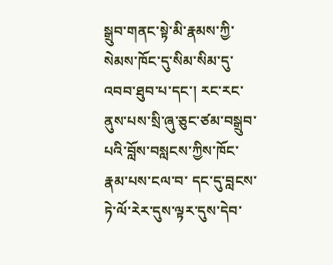སྒྲུབ་གནང་སྟེ་མི་རྣམས་ཀྱི་སེམས་ཁོང་དུ་སིམ་སིམ་དུ་ འབབ་ཐུབ་པ་དང་། རང་རང་ནུས་པས་སྲི་ཞུ་ཅུང་ཙམ་བསྒྲུབ་པའི་བློས་བསླངས་ཀྱིས་ཁོང་རྣམ་པས་ངལ་བ་ དང་དུ་བླངས་ཏེ་ལོ་རེར་དུས་ལྟར་དུས་དེབ་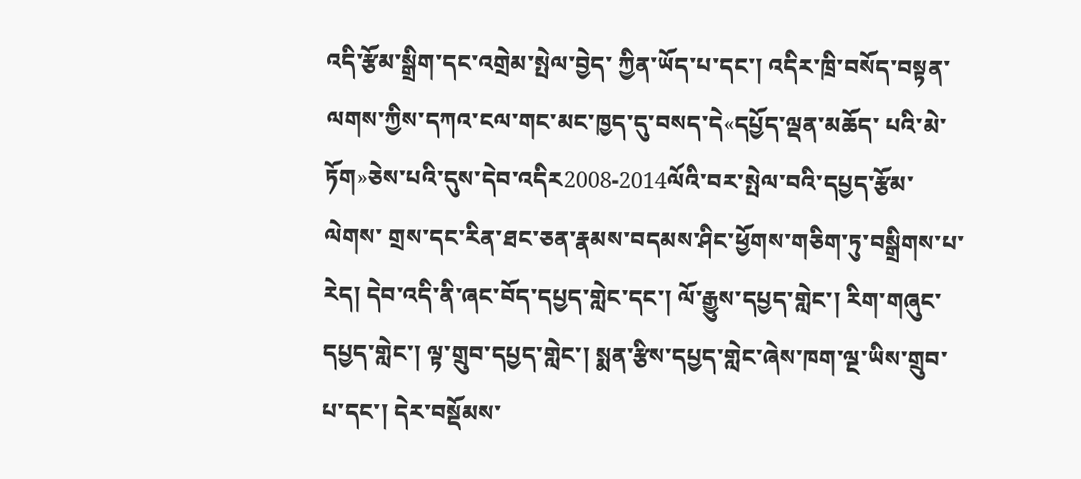འདི་རྩོམ་སྒྲིག་དང་འགྲེམ་སྤེལ་བྱེད་ ཀྱིན་ཡོད་པ་དང་། འདིར་ཁྲི་བསོད་བསྟན་ལགས་ཀྱིས་དཀའ་ངལ་གང་མང་ཁྱད་དུ་བསད་དེ«དཔྱོད་ལྡན་མཆོད་ པའི་མེ་ཏོག»ཅེས་པའི་དུས་དེབ་འདིར2008-2014ལོའི་བར་སྤེལ་བའི་དཔྱད་རྩོམ་ལེགས་ གྲས་དང་རིན་ཐང་ཅན་རྣམས་བདམས་ཤིང་ཕྱོགས་གཅིག་ཏུ་བསྒྲིགས་པ་རེད། དེབ་འདི་ནི་ཞང་བོད་དཔྱད་གླེང་དང་། ལོ་རྒྱུས་དཔྱད་གླེང་། རིག་གཞུང་དཔྱད་གླེང་། ལྟ་གྲུབ་དཔྱད་གླེང་། སྨན་རྩིས་དཔྱད་གླེང་ཞེས་ཁག་ལྔ་ཡིས་གྲུབ་པ་དང་། དེར་བསྡོམས་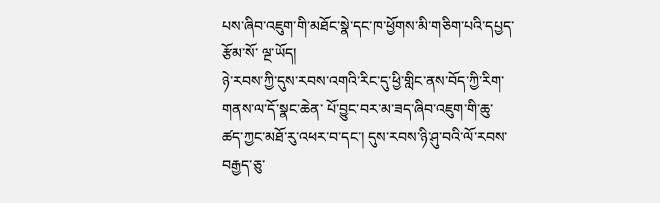པས་ཞིབ་འཇུག་གི་མཐོང་སྣེ་དང་ཁ་ཕྱོགས་མི་གཅིག་པའི་དཔྱད་རྩོམ་སོ་ ལྔ་ཡོད།
ཉེ་རབས་ཀྱི་དུས་རབས་འགའི་རིང་དུ་ཕྱི་གླིང་ནས་བོད་ཀྱི་རིག་གནས་ལ་དོ་སྣང་ཆེན་ པོ་བྱུང་བར་མ་ཟད་ཞིབ་འཇུག་གི་ཆུ་ཚད་ཀྱང་མཐོ་རུ་འཕར་བ་དང་། དུས་རབས་ཉི་ཤུ་བའི་ལོ་རབས་བརྒྱད་ཅུ་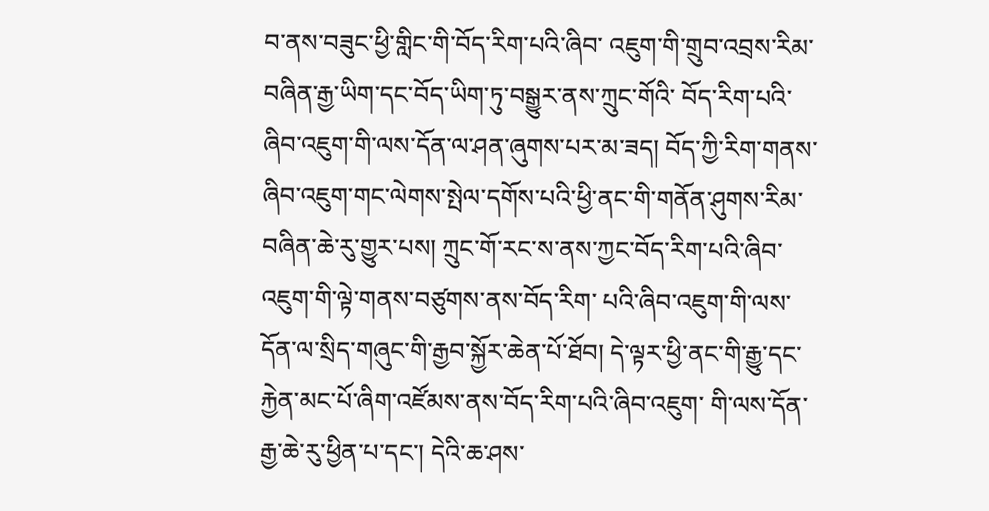བ་ནས་བཟུང་ཕྱི་གླིང་གི་བོད་རིག་པའི་ཞིབ་ འཇུག་གི་གྲུབ་འབྲས་རིམ་བཞིན་རྒྱ་ཡིག་དང་བོད་ཡིག་ཏུ་བསྒྱུར་ནས་ཀྲུང་གོའི་ བོད་རིག་པའི་ཞིབ་འཇུག་གི་ལས་དོན་ལ་ཤན་ཞུགས་པར་མ་ཟད། བོད་ཀྱི་རིག་གནས་ཞིབ་འཇུག་གང་ལེགས་སྤེལ་དགོས་པའི་ཕྱི་ནང་གི་གནོན་ཤུགས་རིམ་ བཞིན་ཆེ་རུ་གྱུར་པས། ཀྲུང་གོ་རང་ས་ནས་ཀྱང་བོད་རིག་པའི་ཞིབ་འཇུག་གི་ལྟེ་གནས་བཙུགས་ནས་བོད་རིག་ པའི་ཞིབ་འཇུག་གི་ལས་དོན་ལ་སྲིད་གཞུང་གི་རྒྱབ་སྐྱོར་ཆེན་པོ་ཐོབ། དེ་ལྟར་ཕྱི་ནང་གི་རྒྱུ་དང་རྐྱེན་མང་པོ་ཞིག་འཛོམས་ནས་བོད་རིག་པའི་ཞིབ་འཇུག་ གི་ལས་དོན་རྒྱ་ཆེ་རུ་ཕྱིན་པ་དང་། དེའི་ཆ་ཤས་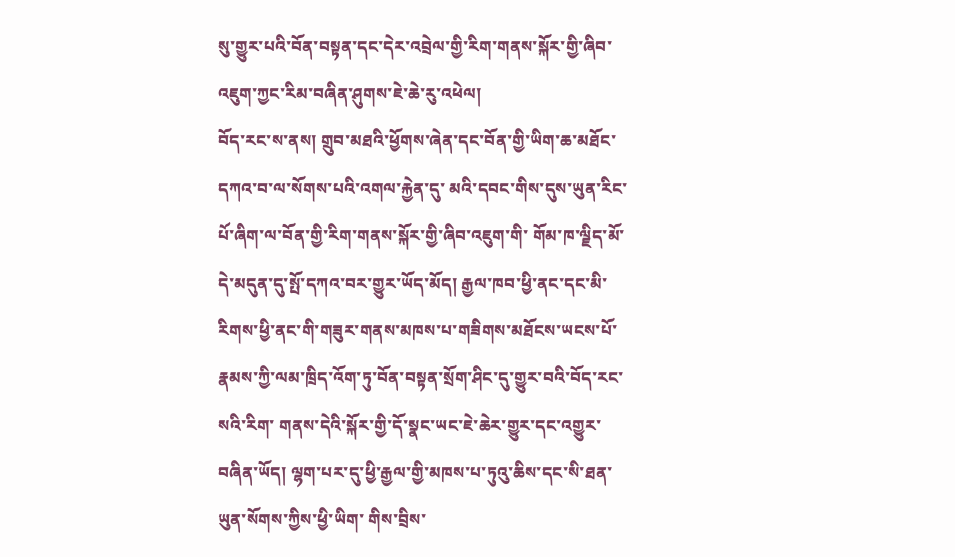སུ་གྱུར་པའི་བོན་བསྟན་དང་དེར་འབྲེལ་གྱི་རིག་གནས་སྐོར་གྱི་ཞིབ་ འཇུག་ཀྱང་རིམ་བཞིན་ཤུགས་ཇེ་ཆེ་རུ་འཕེལ།
བོད་རང་ས་ནས། གྲུབ་མཐའི་ཕྱོགས་ཞེན་དང་བོན་གྱི་ཡིག་ཆ་མཐོང་དཀའ་བ་ལ་སོགས་པའི་འགལ་རྐྱེན་དུ་ མའི་དབང་གིས་དུས་ཡུན་རིང་པོ་ཞིག་ལ་བོན་གྱི་རིག་གནས་སྐོར་གྱི་ཞིབ་འཇུག་གི་ གོམ་ཁ་ལྗིད་མོ་དེ་མདུན་དུ་སྤོ་དཀའ་བར་གྱུར་ཡོད་མོད། རྒྱལ་ཁབ་ཕྱི་ནང་དང་མི་རིགས་ཕྱི་ནང་གི་གཟུར་གནས་མཁས་པ་གཟིགས་མཐོངས་ཡངས་པོ་ རྣམས་ཀྱི་ལམ་ཁྲིད་འོག་ཏུ་བོན་བསྟན་སྲོག་ཤིང་དུ་གྱུར་བའི་བོད་རང་སའི་རིག་ གནས་དེའི་སྐོར་གྱི་དོ་སྣང་ཡང་ཇེ་ཆེར་གྱུར་དང་འགྱུར་བཞིན་ཡོད། ལྷག་པར་དུ་ཕྱི་རྒྱལ་གྱི་མཁས་པ་ཏུའུ་ཆིས་དང་སི་ཐན་ཡུན་སོགས་ཀྱིས་ཕྱི་ཡིག་ གིས་བྲིས་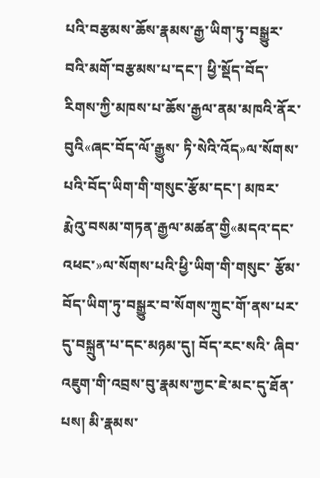པའི་བརྩམས་ཆོས་རྣམས་རྒྱ་ཡིག་ཏུ་བསྒྱུར་བའི་མགོ་བརྩམས་པ་དང་། ཕྱི་སྡོད་བོད་རིགས་ཀྱི་མཁས་པ་ཆོས་རྒྱལ་ནམ་མཁའི་ནོར་བུའི«ཞང་བོད་ལོ་རྒྱུས་ ཏི་སེའི་འོད»ལ་སོགས་པའི་བོད་ཡིག་གི་གསུང་རྩོམ་དང་། མཁར་རྨེའུ་བསམ་གཏན་རྒྱལ་མཚན་གྱི«མདའ་དང་འཕང་»ལ་སོགས་པའི་ཕྱི་ཡིག་གི་གསུང་ རྩོམ་བོད་ཡིག་ཏུ་བསྒྱུར་བ་སོགས་ཀྲུང་གོ་ནས་པར་དུ་བསྐྲུན་པ་དང་མཉམ་དུ། བོད་རང་སའི་ ཞིབ་འཇུག་གི་འབྲས་བུ་རྣམས་ཀྱང་ཇེ་མང་དུ་ཐོན་པས། མི་རྣམས་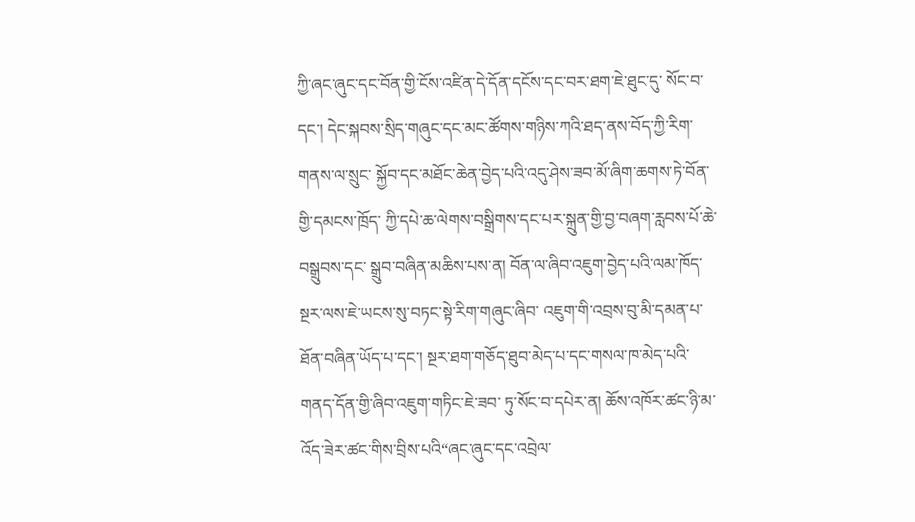ཀྱི་ཞང་ཞུང་དང་བོན་གྱི་ངོས་འཛིན་དེ་དོན་དངོས་དང་བར་ཐག་ཇེ་ཐུང་དུ་ སོང་བ་དང་། དེང་སྐབས་སྲིད་གཞུང་དང་མང་ཚོགས་གཉིས་ཀའི་ཐད་ནས་བོད་ཀྱི་རིག་གནས་ལ་སྲུང་ སྐྱོབ་དང་མཐོང་ཆེན་བྱེད་པའི་འདུ་ཤེས་ཟབ་མོ་ཞིག་ཆགས་ཏེ་བོན་གྱི་དམངས་ཁྲོད་ ཀྱི་དཔེ་ཆ་ལེགས་བསྒྲིགས་དང་པར་སྐྲུན་གྱི་བྱ་བཞག་རླབས་པོ་ཆེ་བསྒྲུབས་དང་ སྒྲུབ་བཞིན་མཆིས་པས་ན། བོན་ལ་ཞིབ་འཇུག་བྱེད་པའི་ལམ་ཁོད་སྔར་ལས་ཇེ་ཡངས་སུ་བཏང་སྟེ་རིག་གཞུང་ཞིབ་ འཇུག་གི་འབྲས་བུ་མི་དམན་པ་ཐོན་བཞིན་ཡོད་པ་དང་། སྔར་ཐག་གཅོད་ཐུབ་མེད་པ་དང་གསལ་ཁ་མེད་པའི་གནད་དོན་གྱི་ཞིབ་འཇུག་གཏིང་ཇེ་ཟབ་ ཏུ་སོང་བ་དཔེར་ན། ཆོས་འཁོར་ཚང་ཉི་མ་འོད་ཟེར་ཚང་གིས་བྲིས་པའི“ཞང་ཞུང་དང་འབྲེལ་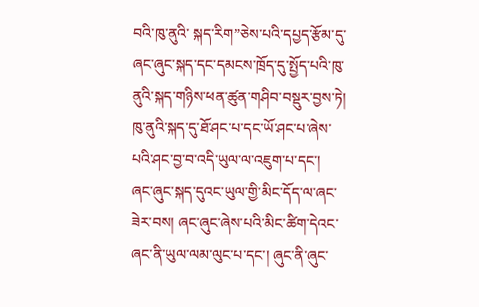བའི་ཁུ་ནུའི་ སྐད་རིག”ཅེས་པའི་དཔྱད་རྩོམ་དུ་ཞང་ཞུང་སྐད་དང་དམངས་ཁྲོད་དུ་སྤྱོད་པའི་ཁུ་ ནུའི་སྐད་གཉིས་ཕན་ཚུན་གཤིབ་བསྡུར་བྱས་ཏེ། ཁུ་ནུའི་སྐད་དུ་ཐོ་ཤང་པ་དང་ཡོ་ཤང་པ་ཞེས་པའི་ཤང་བྱ་བ་འདི་ཡུལ་ལ་འཇུག་པ་དང་། ཞང་ཞུང་སྐད་དུའང་ཡུལ་གྱི་མིང་དོད་ལ་ཞང་ཟེར་བས། ཞང་ཞུང་ཞེས་པའི་མིང་ཚིག་དེའང་ཞང་ནི་ཡུལ་ལམ་ལུང་པ་དང་། ཞུང་ནི་ཞུང་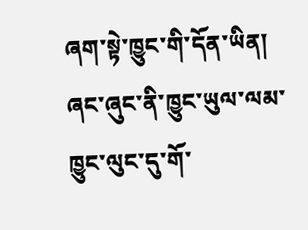ཞག་སྟེ་ཁྱུང་གི་དོན་ཡིན། ཞང་ཞུང་ནི་ཁྱུང་ཡུལ་ལམ་ཁྱུང་ལུང་དུ་གོ་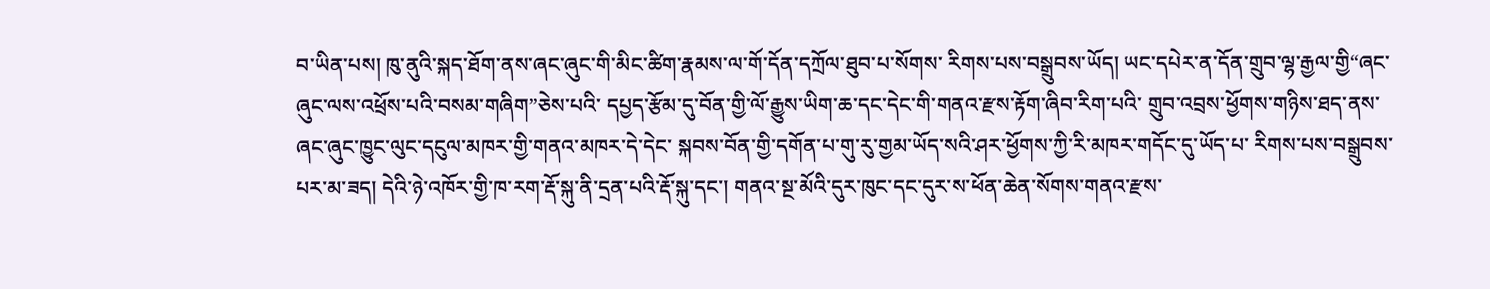བ་ཡིན་པས། ཁུ་ནུའི་སྐད་ཐོག་ནས་ཞང་ཞུང་གི་མིང་ཚིག་རྣམས་ལ་གོ་དོན་དཀྲོལ་ཐུབ་པ་སོགས་ རིགས་པས་བསྒྲུབས་ཡོད། ཡང་དཔེར་ན་དོན་གྲུབ་ལྷ་རྒྱལ་གྱི“ཞང་ཞུང་ལས་འཕྲོས་པའི་བསམ་གཞིག”ཅེས་པའི་ དཔྱད་རྩོམ་དུ་བོན་གྱི་ལོ་རྒྱུས་ཡིག་ཆ་དང་དེང་གི་གནའ་རྫས་རྟོག་ཞིབ་རིག་པའི་ གྲུབ་འབྲས་ཕྱོགས་གཉིས་ཐད་ནས་ཞང་ཞུང་ཁྱུང་ལུང་དངུལ་མཁར་གྱི་གནའ་མཁར་དེ་དེང་ སྐབས་བོན་གྱི་དགོན་པ་གུ་རུ་གྱམ་ཡོད་སའི་ཤར་ཕྱོགས་ཀྱི་རི་མཁར་གདོང་དུ་ཡོད་པ་ རིགས་པས་བསྒྲུབས་པར་མ་ཟད། དེའི་ཉེ་འཁོར་གྱི་ཁ་རག་རྡོ་སྐུ་ནི་དྲན་པའི་རྡོ་སྐུ་དང་། གནའ་སྔ་མོའི་དུར་ཁུང་དང་དུར་ས་ཕོན་ཆེན་སོགས་གནའ་རྫས་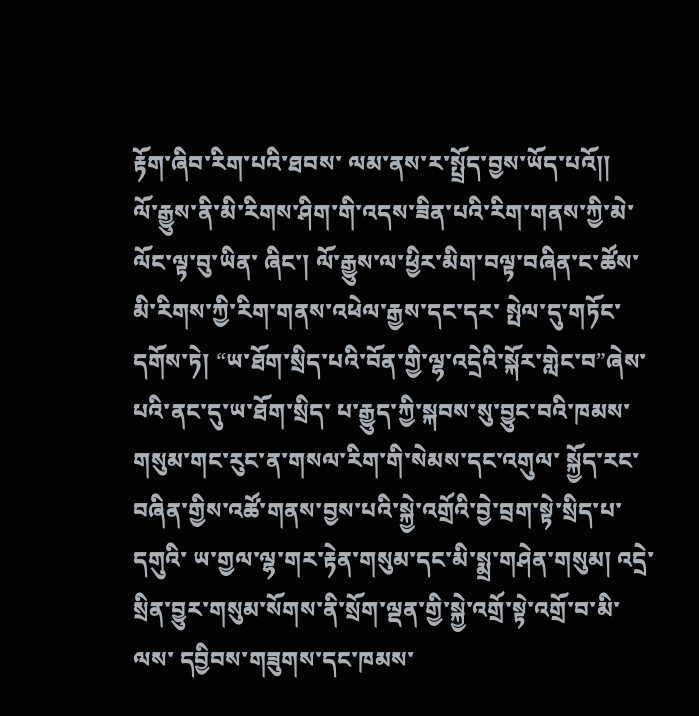རྟོག་ཞིབ་རིག་པའི་ཐབས་ ལམ་ནས་ར་སྤྲོད་བྱས་ཡོད་པའོ།།
ལོ་རྒྱུས་ནི་མི་རིགས་ཤིག་གི་འདས་ཟིན་པའི་རིག་གནས་ཀྱི་མེ་ལོང་ལྟ་བུ་ཡིན་ ཞིང་། ལོ་རྒྱུས་ལ་ཕྱིར་མིག་བལྟ་བཞིན་ང་ཚོས་མི་རིགས་ཀྱི་རིག་གནས་འཕེལ་རྒྱས་དང་དར་ སྤེལ་དུ་གཏོང་དགོས་ཏེ། “ཡ་ཐོག་སྲིད་པའི་བོན་གྱི་ལྷ་འདྲེའི་སྐོར་གླེང་བ”ཞེས་པའི་ནང་དུ་ཡ་ཐོག་སྲིད་ པ་རྒྱུད་ཀྱི་སྐབས་སུ་བྱུང་བའི་ཁམས་གསུམ་གང་རུང་ན་གསལ་རིག་གི་སེམས་དང་འགུལ་ སྐྱོད་རང་བཞིན་གྱིས་འཚོ་གནས་བྱས་པའི་སྐྱེ་འགྲོའི་བྱེ་བྲག་སྟེ་སྲིད་པ་དགུའི་ ཡ་གྱལ་ལྷ་གར་རྟེན་གསུམ་དང་མི་སྨྲ་གཤེན་གསུམ། འདྲེ་སྲིན་བྱུར་གསུམ་སོགས་ནི་སྲོག་ལྡན་གྱི་སྐྱེ་འགྲོ་སྟེ་འགྲོ་བ་མི་ལས་ དབྱིབས་གཟུགས་དང་ཁམས་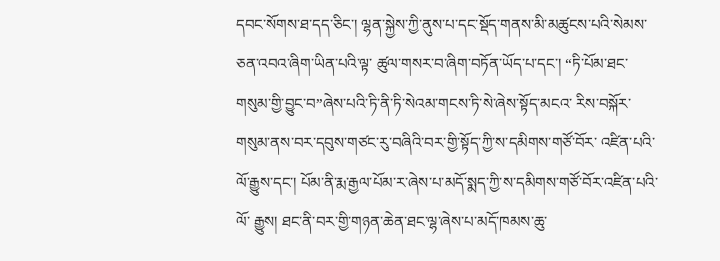དབང་སོགས་ཐ་དད་ཅིང་། ལྷན་སྐྱེས་ཀྱི་ནུས་པ་དང་སྡོད་གནས་མི་མཚུངས་པའི་སེམས་ཅན་འབའ་ཞིག་ཡིན་པའི་ལྟ་ ཚུལ་གསར་བ་ཞིག་བཏོན་ཡོད་པ་དང་། “ཏི་པོམ་ཐང་གསུམ་གྱི་བྱུང་བ”ཞེས་པའི་ཏི་ནི་ཏི་སེའམ་གངས་ཏི་སེ་ཞེས་སྟོད་མངའ་ རིས་བསྐོར་གསུམ་ནས་བར་དབུས་གཙང་རུ་བཞིའི་བར་གྱི་སྟོད་ཀྱི་ས་དམིགས་གཙོ་བོར་ འཛིན་པའི་ལོ་རྒྱུས་དང་། པོམ་ནི་རྨ་རྒྱལ་པོམ་ར་ཞེས་པ་མདོ་སྨད་ཀྱི་ས་དམིགས་གཙོ་བོར་འཛིན་པའི་ལོ་ རྒྱུས། ཐང་ནི་བར་གྱི་གཉན་ཆེན་ཐང་ལྷ་ཞེས་པ་མདོ་ཁམས་ཆུ་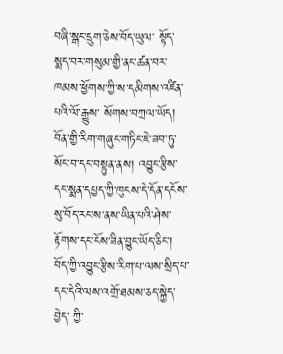བཞི་སྒང་དྲུག་ཅེས་བོད་ཡུལ་ སྟོད་སྨད་བར་གསུམ་གྱི་ནང་ཚན་བར་ཁམས་ཕྱོགས་ཀྱི་ས་དམིགས་འཛིན་པའི་ལོ་རྒྱུས་ སོགས་བཀྲལ་ཡོད།
བོན་གྱི་རིག་གཞུང་གཏིང་ཇེ་ཟབ་ཏུ་སོང་བ་དང་བསྟུན་ནས། འབྱུང་རྩིས་དང་སྨན་དཔྱད་ཀྱི་ཁུངས་དེ་དོན་དངོས་སུ་བོད་རང་ས་ནས་ཡིན་པའི་ཤེས་ རྟོགས་དང་ངོས་ཟིན་བྱུང་ཡོད་ཅིང་། བོད་ཀྱི་འབྱུང་རྩིས་རིག་པ་ལས་སྲིད་པ་དང་དེའི་ལས་འགྲོ་ཐམས་ཅད་སྐྱེད་བྱེད་ ཀྱི་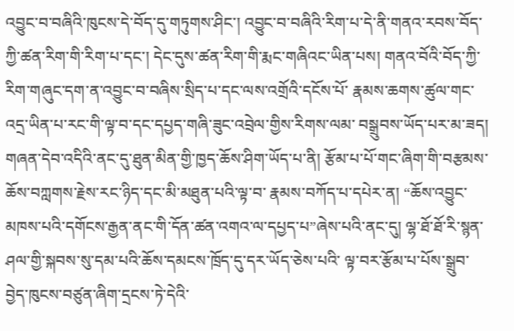འབྱུང་བ་བཞིའི་ཁུངས་དེ་བོད་དུ་གཏུགས་ཤིང་། འབྱུང་བ་བཞིའི་རིག་པ་དེ་ནི་གནའ་རབས་བོད་ཀྱི་ཚན་རིག་གི་རིག་པ་དང་། དེང་དུས་ཚན་རིག་གི་རྨང་གཞིའང་ཡིན་པས། གནའ་བོའི་བོད་ཀྱི་རིག་གཞུང་དག་ན་འབྱུང་བ་བཞིས་སྲིད་པ་དང་ལས་འགྲོའི་དངོས་པོ་ རྣམས་ཆགས་ཚུལ་གང་འདྲ་ཡིན་པ་རང་གི་ལྟ་བ་དང་དཔྱད་གཞི་ཟུང་འབྲེལ་གྱིས་རིགས་ལམ་ བསྒྲུབས་ཡོད་པར་མ་ཟད། གཞན་དེབ་འདིའི་ནང་དུ་ཐུན་མིན་གྱི་ཁྱད་ཆོས་ཤིག་ཡོད་པ་ནི། རྩོམ་པ་པོ་གང་ཞིག་གི་བརྩམས་ཆོས་བཀླགས་རྗེས་རང་ཉིད་དང་མི་མཐུན་པའི་ལྟ་བ་ རྣམས་བཀོད་པ་དཔེར་ན། “ཆོས་འབྱུང་མཁས་པའི་དགོངས་རྒྱན་ནང་གི་དོན་ཚན་འགའ་ལ་དཔྱད་པ”ཞེས་པའི་ནང་དུ། ལྷ་ཐོ་ཐོ་རི་སྙན་ཤལ་གྱི་སྐབས་སུ་དམ་པའི་ཆོས་དམངས་ཁྲོད་དུ་དར་ཡོད་ཅེས་པའི་ ལྟ་བར་རྩོམ་པ་པོས་སྒྲུབ་བྱེད་ཁུངས་བཙུན་ཞིག་དྲངས་ཏེ་དེའི་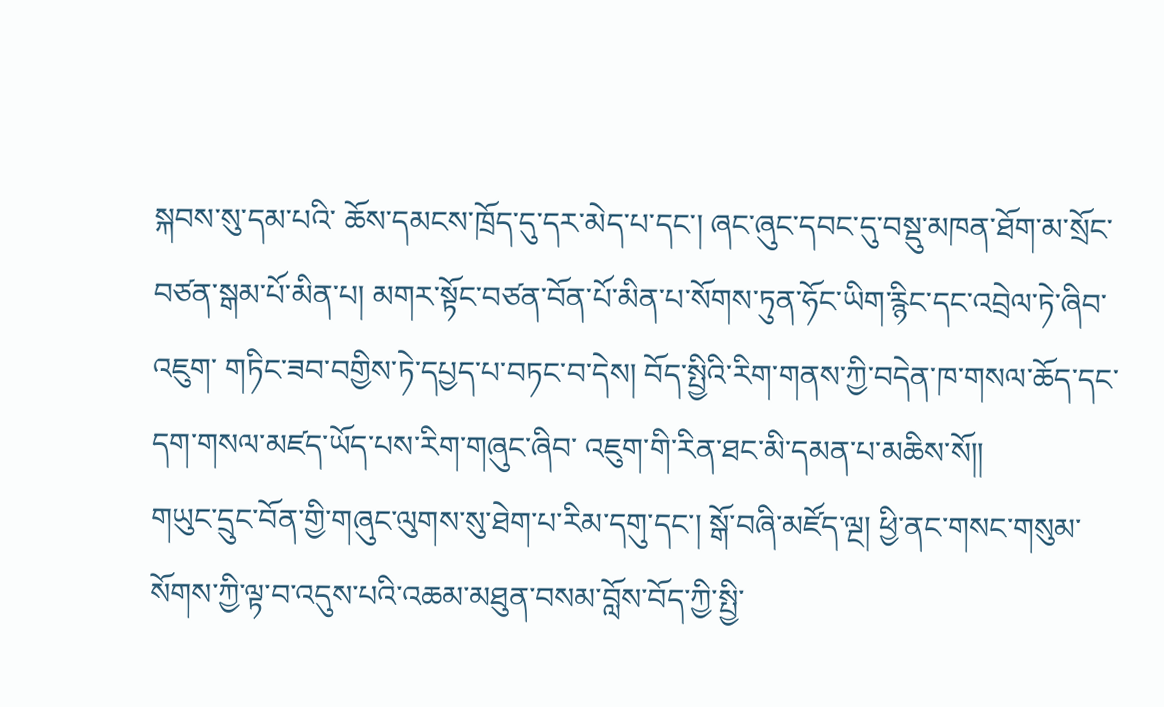སྐབས་སུ་དམ་པའི་ ཆོས་དམངས་ཁྲོད་དུ་དར་མེད་པ་དང་། ཞང་ཞུང་དབང་དུ་བསྡུ་མཁན་ཐོག་མ་སྲོང་བཙན་སྒམ་པོ་མིན་པ། མགར་སྟོང་བཙན་བོན་པོ་མིན་པ་སོགས་ཏུན་ཧོང་ཡིག་རྙིང་དང་འབྲེལ་ཏེ་ཞིབ་འཇུག་ གཏིང་ཟབ་བགྱིས་ཏེ་དཔྱད་པ་བཏང་བ་དེས། བོད་སྤྱིའི་རིག་གནས་ཀྱི་བདེན་ཁ་གསལ་ཆོད་དང་དག་གསལ་མཛད་ཡོད་པས་རིག་གཞུང་ཞིབ་ འཇུག་གི་རིན་ཐང་མི་དམན་པ་མཆིས་སོ།།
གཡུང་དྲུང་བོན་གྱི་གཞུང་ལུགས་སུ་ཐེག་པ་རིམ་དགུ་དང་། སྒོ་བཞི་མཛོད་ལྔ། ཕྱི་ནང་གསང་གསུམ་སོགས་ཀྱི་ལྟ་བ་འདུས་པའི་འཆམ་མཐུན་བསམ་བློས་བོད་ཀྱི་སྤྱི་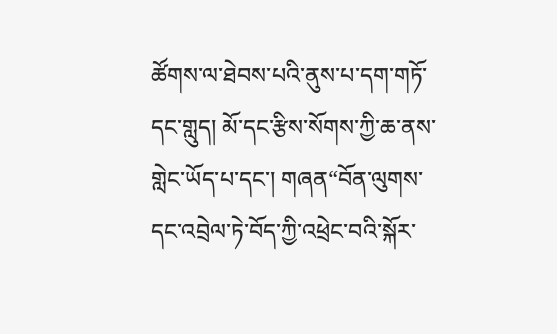ཚོགས་ལ་ཐེབས་པའི་ནུས་པ་དག་གཏོ་དང་གླུད། མོ་དང་རྩིས་སོགས་ཀྱི་ཆ་ནས་གླེང་ཡོད་པ་དང་། གཞན“བོན་ལུགས་དང་འབྲེལ་ཏེ་བོད་ཀྱི་འཕྲེང་བའི་སྐོར་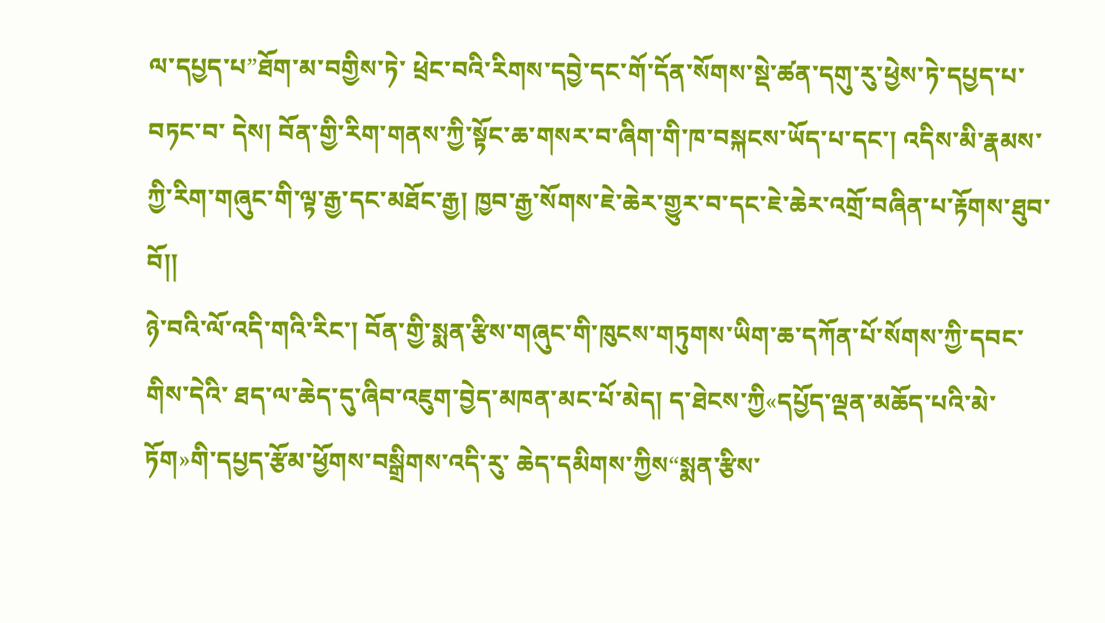ལ་དཔྱད་པ”ཐོག་མ་བགྱིས་ཏེ་ ཕྲེང་བའི་རིགས་དབྱེ་དང་གོ་དོན་སོགས་སྡེ་ཚན་དགུ་རུ་ཕྱེས་ཏེ་དཔྱད་པ་བཏང་བ་ དེས། བོན་གྱི་རིག་གནས་ཀྱི་སྟོང་ཆ་གསར་བ་ཞིག་གི་ཁ་བསྐངས་ཡོད་པ་དང་། འདིས་མི་རྣམས་ཀྱི་རིག་གཞུང་གི་ལྟ་རྒྱ་དང་མཐོང་རྒྱ། ཁྱབ་རྒྱ་སོགས་ཇེ་ཆེར་གྱུར་བ་དང་ཇེ་ཆེར་འགྲོ་བཞིན་པ་རྟོགས་ཐུབ་བོ།།
ཉེ་བའི་ལོ་འདི་གའི་རིང་། བོན་གྱི་སྨན་རྩིས་གཞུང་གི་ཁུངས་གཏུགས་ཡིག་ཆ་དཀོན་པོ་སོགས་ཀྱི་དབང་གིས་དེའི་ ཐད་ལ་ཆེད་དུ་ཞིབ་འཇུག་བྱེད་མཁན་མང་པོ་མེད། ད་ཐེངས་ཀྱི«དཔྱོད་ལྡན་མཆོད་པའི་མེ་ཏོག»གི་དཔྱད་རྩོམ་ཕྱོགས་བསྒྲིགས་འདི་རུ་ ཆེད་དམིགས་ཀྱིས“སྨན་རྩིས་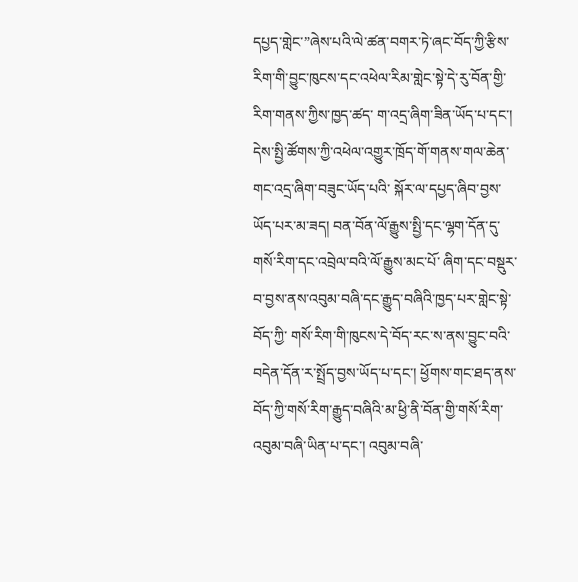དཔྱད་གླེང་”ཞེས་པའི་ལེ་ཚན་བགར་ཏེ་ཞང་བོད་ཀྱི་རྩིས་ རིག་གི་བྱུང་ཁུངས་དང་འཕེལ་རིམ་གླེང་སྟེ་དེ་རུ་བོན་གྱི་རིག་གནས་ཀྱིས་ཁྱད་ཚད་ ག་འདྲ་ཞིག་ཟིན་ཡོད་པ་དང་། དེས་སྤྱི་ཚོགས་ཀྱི་འཕེལ་འགྱུར་ཁྲོད་གོ་གནས་གལ་ཆེན་གང་འདྲ་ཞིག་བཟུང་ཡོད་པའི་ སྐོར་ལ་དཔྱད་ཞིབ་བྱས་ཡོད་པར་མ་ཟད། བན་བོན་ལོ་རྒྱུས་སྤྱི་དང་ལྷག་དོན་དུ་གསོ་རིག་དང་འབྲེལ་བའི་ལོ་རྒྱུས་མང་པོ་ ཞིག་དང་བསྡུར་བ་བྱས་ནས་འབུམ་བཞི་དང་རྒྱུད་བཞིའི་ཁྱད་པར་གླེང་སྟེ་བོད་ཀྱི་ གསོ་རིག་གི་ཁུངས་དེ་བོད་རང་ས་ནས་བྱུང་བའི་བདེན་དོན་ར་སྤྲོད་བྱས་ཡོད་པ་དང་། ཕྱོགས་གང་ཐད་ནས་བོད་ཀྱི་གསོ་རིག་རྒྱུད་བཞིའི་མ་ཕྱི་ནི་བོན་གྱི་གསོ་རིག་ འབུམ་བཞི་ཡིན་པ་དང་། འབུམ་བཞི་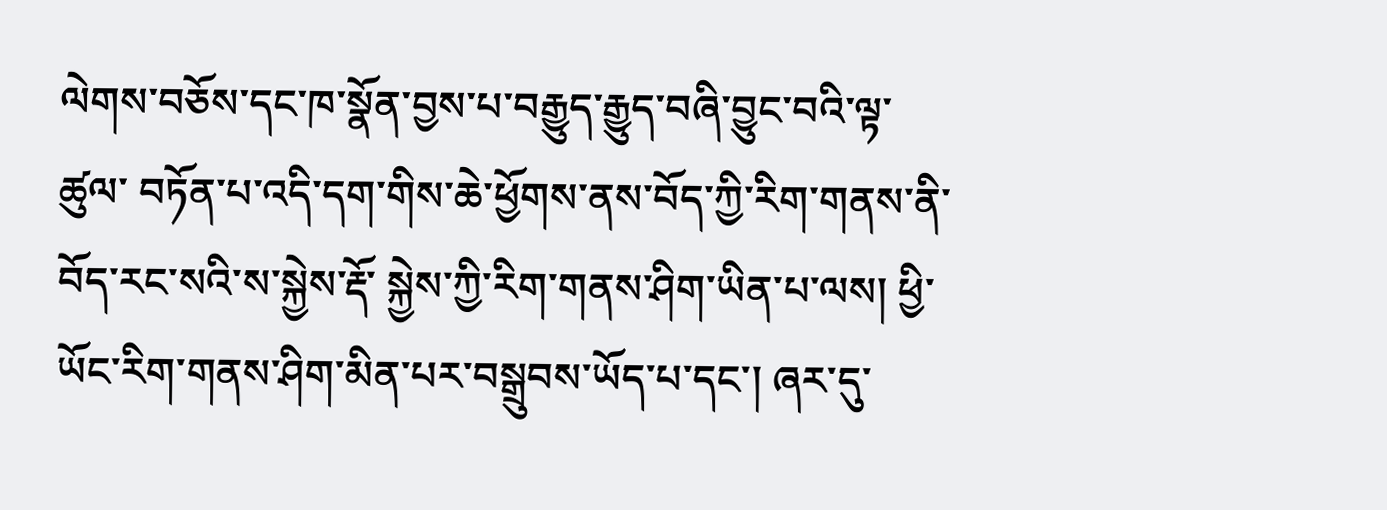ལེགས་བཅོས་དང་ཁ་སྣོན་བྱས་པ་བརྒྱུད་རྒྱུད་བཞི་བྱུང་བའི་ལྟ་ཚུལ་ བཏོན་པ་འདི་དག་གིས་ཆེ་ཕྱོགས་ནས་བོད་ཀྱི་རིག་གནས་ནི་བོད་རང་སའི་ས་སྐྱེས་རྡོ་ སྐྱེས་ཀྱི་རིག་གནས་ཤིག་ཡིན་པ་ལས། ཕྱི་ཡོང་རིག་གནས་ཤིག་མིན་པར་བསྒྲུབས་ཡོད་པ་དང་། ཞར་དུ་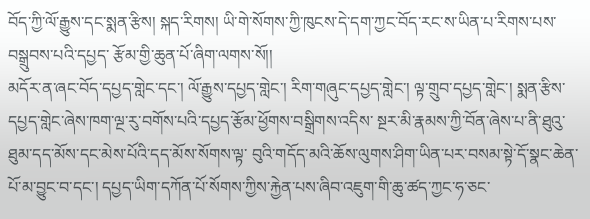བོད་ཀྱི་ལོ་རྒྱུས་དང་སྨན་རྩིས། སྐད་རིགས། ཡི་གེ་སོགས་ཀྱི་ཁུངས་དེ་དག་ཀྱང་བོད་རང་ས་ཡིན་པ་རིགས་པས་བསྒྲུབས་པའི་དཔྱད་ རྩོམ་གྱི་ཆུན་པོ་ཞིག་ལགས་སོ།།
མདོར་ན་ཞང་བོད་དཔྱད་གླེང་དང་། ལོ་རྒྱུས་དཔྱད་གླེང་། རིག་གཞུང་དཔྱད་གླེང་། ལྟ་གྲུབ་དཔྱད་གླེང་། སྨན་རྩིས་དཔྱད་གླེང་ཞེས་ཁག་ལྔ་རུ་བགོས་པའི་དཔྱད་རྩོམ་ཕྱོགས་བསྒྲིགས་འདིས་ སྔར་མི་རྣམས་ཀྱི་བོན་ཞེས་པ་ནི་ཐུའུ་ཐུམ་དད་མོས་དང་མེས་པོའི་དད་མོས་སོགས་ལྟ་ བུའི་གདོད་མའི་ཆོས་ལུགས་ཤིག་ཡིན་པར་བསམ་སྟེ་དོ་སྣང་ཆེན་པོ་མ་བྱུང་བ་དང་། དཔྱད་ཡིག་དཀོན་པོ་སོགས་ཀྱིས་རྐྱེན་པས་ཞིབ་འཇུག་གི་ཆུ་ཚད་ཀྱང་ཧ་ཅང་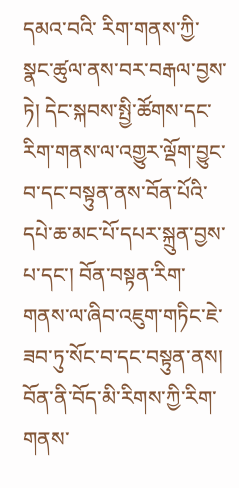དམའ་བའི་ རིག་གནས་ཀྱི་སྣང་ཚུལ་ནས་བར་བརྒལ་བྱས་ཏེ། དེང་སྐབས་སྤྱི་ཚོགས་དང་རིག་གནས་ལ་འགྱུར་ལྡོག་བྱུང་བ་དང་བསྟུན་ནས་བོན་པོའི་ དཔེ་ཆ་མང་པོ་དཔར་སྐྲུན་བྱས་པ་དང་། བོན་བསྟན་རིག་གནས་ལ་ཞིབ་འཇུག་གཏིང་ཇེ་ཟབ་ཏུ་སོང་བ་དང་བསྟུན་ནས། བོན་ནི་བོད་མི་རིགས་ཀྱི་རིག་གནས་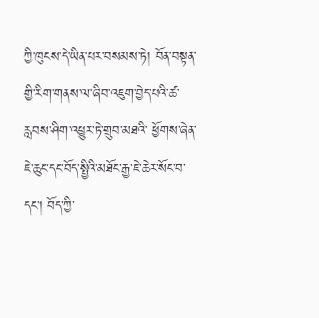ཀྱི་ཁུངས་དེ་ཡིན་པར་བསམས་ཏེ། བོན་བསྟན་གྱི་རིག་གནས་ལ་ཞིབ་འཇུག་བྱེད་པའི་ཚ་རླབས་ཤིག་འཕྱུར་ཏེ་གྲུབ་མཐའི་ ཕྱོགས་ཞེན་ཇེ་ཆུང་དང་བོད་སྤྱིའི་མཐོང་རྒྱ་ཇེ་ཆེར་སོང་བ་དང་། བོད་ཀྱི་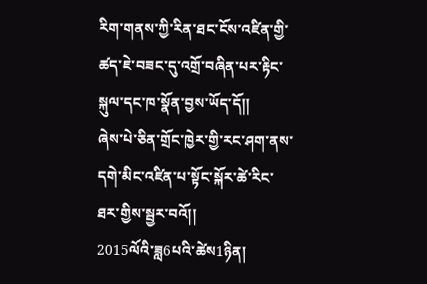རིག་གནས་ཀྱི་རིན་ཐང་ངོས་འཛིན་གྱི་ཚད་ཇེ་བཟང་དུ་འགྲོ་བཞིན་པར་རྟིང་ སྐུལ་དང་ཁ་སྣོན་བྱས་ཡོད་དོ།།
ཞེས་པེ་ཅིན་གྲོང་ཁྱེར་གྱི་རང་ཤག་ནས་དགེ་མིང་འཛིན་པ་སྟོང་སྐོར་ཚེ་རིང་ཐར་གྱིས་སྦྱར་བའོ།།
2015ལོའི་ཟླ6པའི་ཚེས1ཉིན།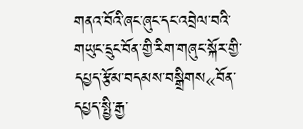གནའ་བོའི་ཞང་ཞུང་དང་འབྲེལ་བའི་གཡུང་དྲུང་བོན་གྱི་རིག་གཞུང་སྐོར་གྱི་དཔྱད་རྩོམ་བདམས་བསྒྲིགས«བོན་དཔྱད་སྤྱི་རྒྱ་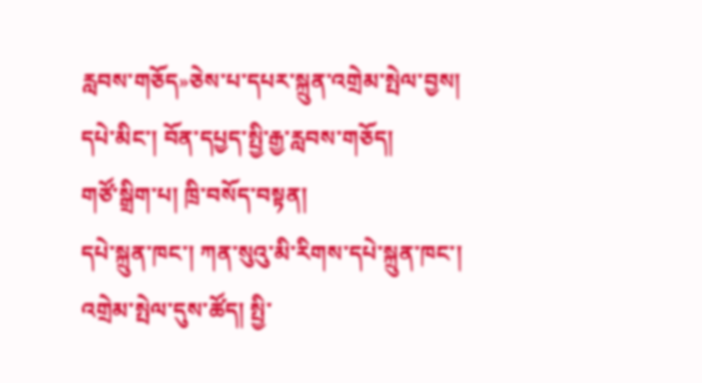རླབས་གཅོད»ཅེས་པ་དཔར་སྐྲུན་འགྲེམ་སྤེལ་བྱས།
དཔེ་མིང་། བོན་དཔྱད་སྤྱི་རྒྱ་རླབས་གཅོད།
གཙོ་སྒྲིག་པ། ཁྲི་བསོད་བསྟན།
དཔེ་སྐྲུན་ཁང་། ཀན་སུའུ་མི་རིགས་དཔེ་སྐྲུན་ཁང་།
འགྲེམ་སྤེལ་དུས་ཚོད། སྤྱི་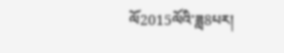ལོ2015ལོའི་ཟླ8པར།